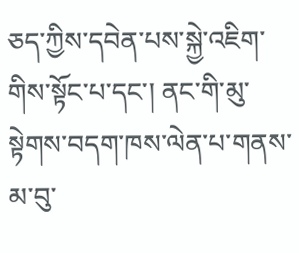ཅད་ཀྱིས་དབེན་པས་སྐྱེ་འཇིག་གིས་སྟོང་པ་དང་། ནང་གི་མུ་སྟེགས་བདག་ཁས་ལེན་པ་གནས་མ་བུ་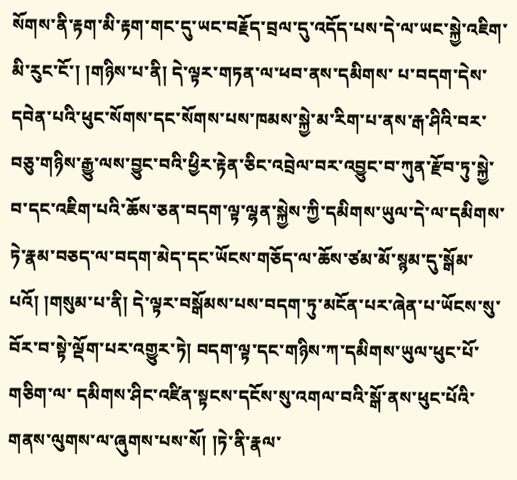སོགས་ནི་རྟག་མི་རྟག་གང་དུ་ཡང་བརྗོད་བྲལ་དུ་འདོད་པས་དེ་ལ་ཡང་སྐྱེ་འཇིག་མི་རུང་ངོ་། །གཉིས་པ་ནི། དེ་ལྟར་གཏན་ལ་ཕབ་ནས་དམིགས་ པ་བདག་དེས་དབེན་པའི་ཕུང་སོགས་དང་སོགས་པས་ཁམས་སྐྱེ་མ་རིག་པ་ནས་རྒ་ཤིའི་བར་བཅུ་གཉིས་རྒྱུ་ལས་བྱུང་བའི་ཕྱིར་རྟེན་ཅིང་འབྲེལ་བར་འབྱུང་བ་ཀུན་རྫོབ་ཏུ་སྐྱེ་བ་དང་འཇིག་པའི་ཆོས་ཅན་བདག་ལྟ་ལྷན་སྐྱེས་ཀྱི་དམིགས་ཡུལ་དེ་ལ་དམིགས་ ཏེ་རྣམ་བཅད་ལ་བདག་མེད་དང་ཡོངས་གཅོད་ལ་ཆོས་ཙམ་མོ་སྙམ་དུ་སྒོམ་པའོ། །གསུམ་པ་ནི། དེ་ལྟར་བསྒོམས་པས་བདག་ཏུ་མངོན་པར་ཞེན་པ་ཡོངས་སུ་བོར་བ་སྟེ་ལྡོག་པར་འགྱུར་ཏེ། བདག་ལྟ་དང་གཉིས་ཀ་དམིགས་ཡུལ་ཕུང་པོ་གཅིག་ལ་ དམིགས་ཤིང་འཛིན་སྟངས་དངོས་སུ་འགལ་བའི་སྒོ་ནས་ཕུང་པོའི་གནས་ལུགས་ལ་ཞུགས་པས་སོ། །ཏེ་ནི་རྣལ་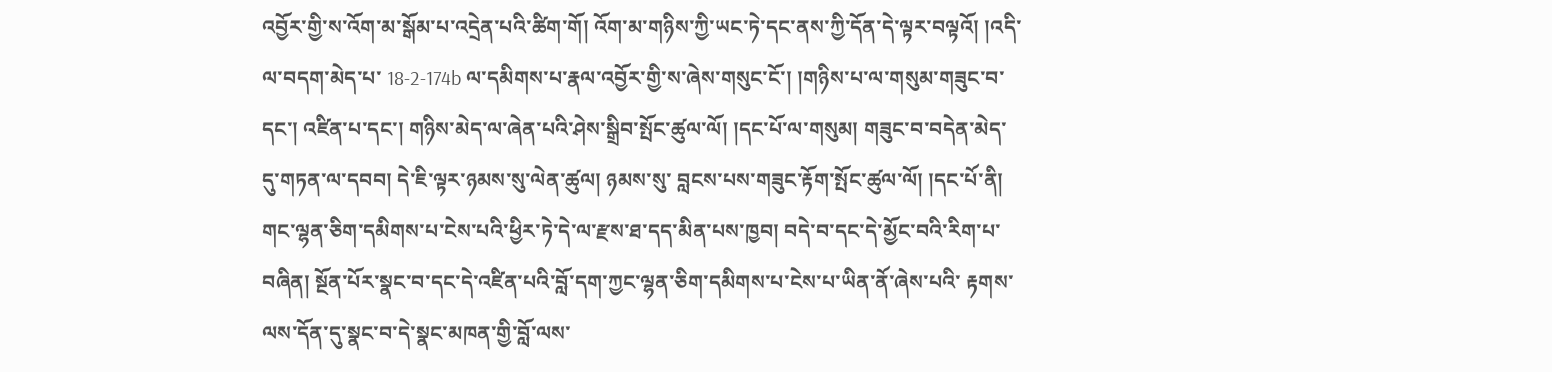འབྱོར་གྱི་ས་འོག་མ་སྒོམ་པ་འདྲེན་པའི་ཚིག་གོ། འོག་མ་གཉིས་ཀྱི་ཡང་ཏེ་དང་ནས་ཀྱི་དོན་དེ་ལྟར་བལྟའོ། །འདི་ལ་བདག་མེད་པ་ 18-2-174b ལ་དམིགས་པ་རྣལ་འབྱོར་གྱི་ས་ཞེས་གསུང་ངོ་། །གཉིས་པ་ལ་གསུམ་གཟུང་བ་དང་། འཛིན་པ་དང་། གཉིས་མེད་ལ་ཞེན་པའི་ཤེས་སྒྲིབ་སྤོང་ཚུལ་ལོ། །དང་པོ་ལ་གསུམ། གཟུང་བ་བདེན་མེད་དུ་གཏན་ལ་དབབ། དེ་ཇི་ལྟར་ཉམས་སུ་ལེན་ཚུལ། ཉམས་སུ་ བླངས་པས་གཟུང་རྟོག་སྤོང་ཚུལ་ལོ། །དང་པོ་ནི། གང་ལྷན་ཅིག་དམིགས་པ་ངེས་པའི་ཕྱིར་ཏེ་དེ་ལ་རྫས་ཐ་དད་མིན་པས་ཁྱབ། བདེ་བ་དང་དེ་མྱོང་བའི་རིག་པ་བཞིན། སྔོན་པོར་སྣང་བ་དང་དེ་འཛིན་པའི་བློ་དག་ཀྱང་ལྷན་ཅིག་དམིགས་པ་ངེས་པ་ཡིན་ནོ་ཞེས་པའི་ རྟགས་ལས་དོན་དུ་སྣང་བ་དེ་སྣང་མཁན་གྱི་བློ་ལས་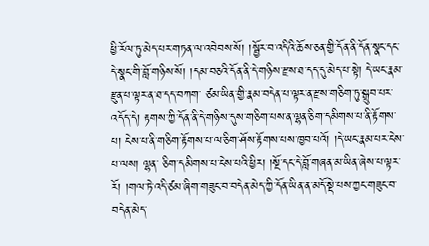ཕྱི་རོལ་ཏུ་མེད་པར་གཏན་ལ་འབེབས་སོ། །སྦྱོར་བ་འདིའི་ཆོས་ཅན་གྱི་དོན་ནི་དོན་སྣང་དང་དེ་སྣང་གི་བློ་གཉིས་སོ། །དམ་བཅའི་དོན་ནི་དེ་གཉིས་རྫས་ཐ་དད་དུ་མེད་པ་སྟེ། དེ་ཡང་རྣམ་རྫུན་པ་ལྟར་ན་ཐ་དད་བཀག་ ཙམ་ཡིན་གྱི་རྣམ་བདེན་པ་ལྟར་ན་རྫས་གཅིག་ཏུ་སྒྲུབ་པར་འདོད་དེ། རྟགས་ཀྱི་དོན་ནི་དེ་གཉིས་དུས་གཅིག་པས་ན་ལྷན་ཅིག་དམིགས་པ་ནི་རྟོགས་པ། ངེས་པ་ནི་གཅིག་རྟོགས་པ་ལ་ཅིག་ཤོས་རྟོགས་པས་ཁྱབ་པའོ། །དེ་ཡང་རྣམ་པར་ངེས་པ་ལས། ལྷན་ ཅིག་དམིགས་པ་ངེས་པའི་ཕྱིར། །སྔོ་དང་དེ་བློ་གཞན་མ་ཡིན་ཞེས་པ་ལྟར་རོ། །གལ་ཏེ་འདི་ཙམ་ཞིག་གཟུང་བ་བདེན་མེད་ཀྱི་དོན་ཡིན་ན་མདོ་སྡེ་པས་ཀྱང་གཟུང་བ་བདེན་མེད་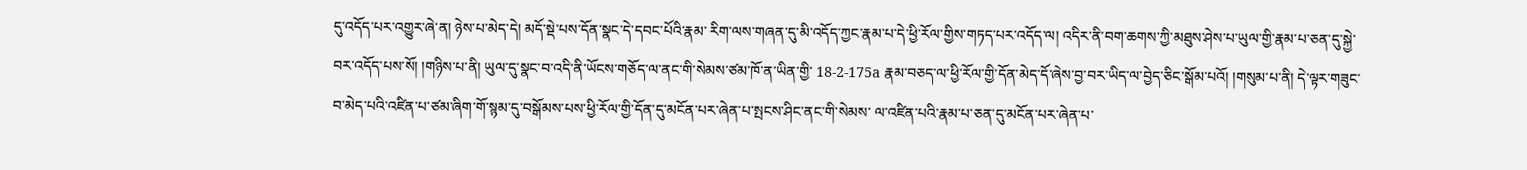དུ་འདོད་པར་འགྱུར་ཞེ་ན། ཉེས་པ་མེད་དེ། མདོ་སྡེ་པས་དོན་སྣང་དེ་དབང་པོའི་རྣམ་ རིག་ལས་གཞན་དུ་མི་འདོད་ཀྱང་རྣམ་པ་དེ་ཕྱི་རོལ་གྱིས་གཏད་པར་འདོད་ལ། འདིར་ནི་བག་ཆགས་ཀྱི་མཐུས་ཤེས་པ་ཡུལ་གྱི་རྣམ་པ་ཅན་དུ་སྐྱེ་བར་འདོད་པས་སོ། །གཉིས་པ་ནི། ཡུལ་དུ་སྣང་བ་འདི་ནི་ཡོངས་གཅོད་ལ་ནང་གི་སེམས་ཙམ་ཁོ་ན་ཡིན་གྱི་ 18-2-175a རྣམ་བཅད་ལ་ཕྱི་རོལ་གྱི་དོན་མེད་དོ་ཞེས་བྱ་བར་ཡིད་ལ་བྱེད་ཅིང་སྒོམ་པའོ། །གསུམ་པ་ནི། དེ་ལྟར་གཟུང་བ་མེད་པའི་འཛིན་པ་ཙམ་ཞིག་གོ་སྙམ་དུ་བསྒོམས་པས་ཕྱི་རོལ་གྱི་དོན་དུ་མངོན་པར་ཞེན་པ་སྤངས་ཤིང་ནང་གི་སེམས་ ལ་འཛིན་པའི་རྣམ་པ་ཅན་དུ་མངོན་པར་ཞེན་པ་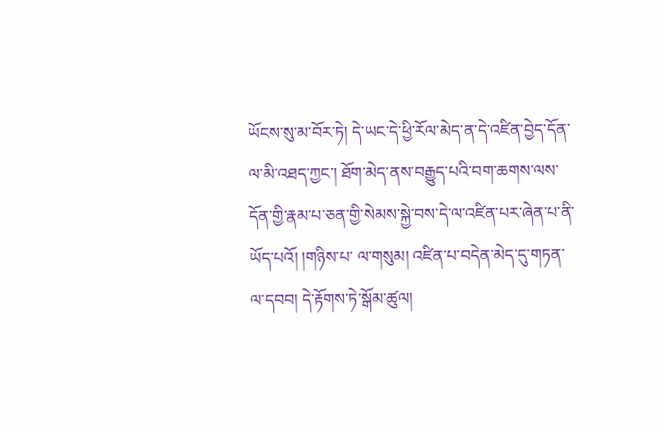ཡོངས་སུ་མ་བོར་ཏེ། དེ་ཡང་དེ་ཕྱི་རོལ་མེད་ན་དེ་འཛིན་བྱེད་དོན་ལ་མི་འཐད་ཀྱང་། ཐོག་མེད་ནས་བརྒྱུད་པའི་བག་ཆགས་ལས་དོན་གྱི་རྣམ་པ་ཅན་གྱི་སེམས་སྐྱེ་བས་དེ་ལ་འཛིན་པར་ཞེན་པ་ནི་ཡོད་པའོ། །གཉིས་པ་ ལ་གསུམ། འཛིན་པ་བདེན་མེད་དུ་གཏན་ལ་དབབ། དེ་རྟོགས་ཏེ་སྒོམ་ཚུལ།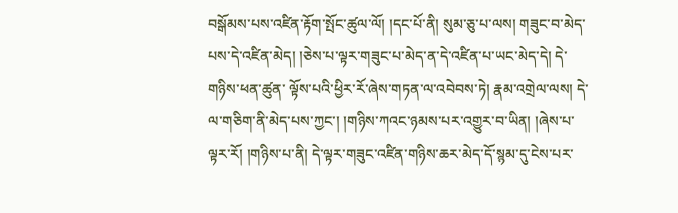བསྒོམས་པས་འཛིན་རྟོག་སྤོང་ཚུལ་ལོ། །དང་པོ་ནི། སུམ་ཅུ་པ་ལས། གཟུང་བ་མེད་པས་དེ་འཛིན་མེད། །ཅེས་པ་ལྟར་གཟུང་པ་མེད་ན་དེ་འཛིན་པ་ཡང་མེད་དེ། དེ་གཉིས་ཕན་ཚུན་ ལྟོས་པའི་ཕྱིར་རོ་ཞེས་གཏན་ལ་འབེབས་ཏེ། རྣམ་འགྲེལ་ལས། དེ་ལ་གཅིག་ནི་མེད་པས་ཀྱང་། །གཉིས་ཀའང་ཉམས་པར་འགྱུར་བ་ཡིན། །ཞེས་པ་ལྟར་རོ། །གཉིས་པ་ནི། དེ་ལྟར་གཟུང་འཛིན་གཉིས་ཆར་མེད་དོ་སྙམ་དུ་ངེས་པར་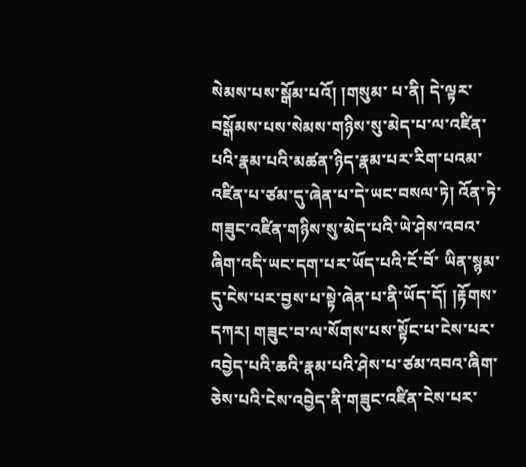སེམས་པས་སྒོམ་པའོ། །གསུམ་ པ་ནི། དེ་ལྟར་བསྒོམས་པས་སེམས་གཉིས་སུ་མེད་པ་ལ་འཛིན་པའི་རྣམ་པའི་མཚན་ཉིད་རྣམ་པར་རིག་པའམ་འཛིན་པ་ཙམ་དུ་ཞེན་པ་དེ་ཡང་བསལ་ཏེ། འོན་ཏེ་གཟུང་འཛིན་གཉིས་སུ་མེད་པའི་ཡེ་ཤེས་འབའ་ཞིག་འདི་ཡང་དག་པར་ཡོད་པའི་ངོ་བོ་ ཡིན་སྙམ་དུ་ངེས་པར་བྱས་པ་སྟེ་ཞེན་པ་ནི་ཡོད་དོ། །རྟོགས་དཀར། གཟུང་བ་ལ་སོགས་པས་སྟོང་པ་ངེས་པར་འབྱེད་པའི་ཆའི་རྣམ་པའི་ཤེས་པ་ཙམ་འབའ་ཞིག་ཅེས་པའི་ངེས་འབྱེད་ནི་གཟུང་འཛིན་ངེས་པར་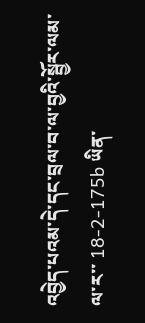འབྱེད་པའམ་དེ་དང་བྲལ་བ་ལ་བྱའི་སྦྱོར་ལམ་ལ་ར་་ 18-2-175b ཡིན་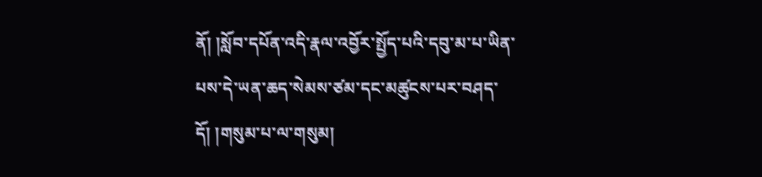ནོ། །སློབ་དཔོན་འདི་རྣལ་འབྱོར་སྤྱོད་པའི་དབུ་མ་པ་ཡིན་པས་དེ་ཡན་ཆད་སེམས་ཙམ་དང་མཚུངས་པར་བཤད་དོ། །གསུམ་པ་ལ་གསུམ།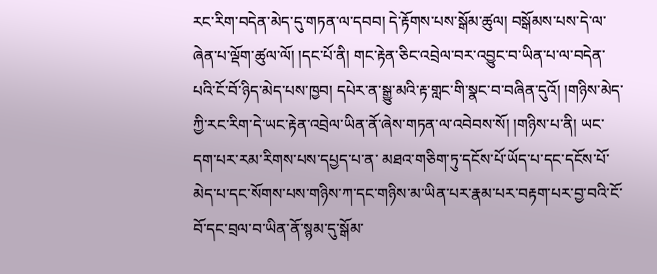རང་རིག་བདེན་མེད་དུ་གཏན་ལ་དབབ། དེ་རྟོགས་པས་སྒོམ་ཚུལ། བསྒོམས་པས་དེ་ལ་ཞེན་པ་ལྡོག་ཚུལ་ལོ། །དང་པོ་ནི། གང་རྟེན་ཅིང་འབྲེལ་བར་འབྱུང་བ་ཡིན་པ་ལ་བདེན་པའི་ངོ་བོ་ཉིད་མེད་པས་ཁྱབ། དཔེར་ན་སྒྱུ་མའི་རྟ་གླང་གི་སྣང་བ་བཞིན་དུའོ། །གཉིས་མེད་ཀྱི་རང་རིག་དེ་ཡང་རྟེན་འབྲེལ་ཡིན་ནོ་ཞེས་གཏན་ལ་འབེབས་སོ། །གཉིས་པ་ནི། ཡང་དག་པར་རམ་རིགས་པས་དཔྱད་པ་ན་ མཐའ་གཅིག་ཏུ་དངོས་པོ་ཡོད་པ་དང་དངོས་པོ་མེད་པ་དང་སོགས་པས་གཉིས་ཀ་དང་གཉིས་མ་ཡིན་པར་རྣམ་པར་བརྟག་པར་བྱ་བའི་ངོ་བོ་དང་བྲལ་བ་ཡིན་ནོ་སྙམ་དུ་སྒོམ་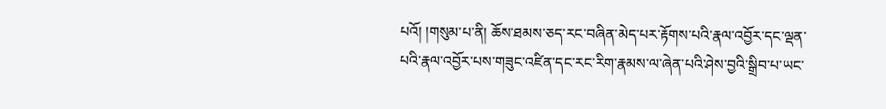པའོ། །གསུམ་པ་ནི། ཆོས་ཐམས་ཅད་རང་བཞིན་མེད་པར་རྟོགས་པའི་རྣལ་འབྱོར་དང་ལྡན་ པའི་རྣལ་འབྱོར་པས་གཟུང་འཛིན་དང་རང་རིག་རྣམས་ལ་ཞེན་པའི་ཤེས་བྱའི་སྒྲིབ་པ་ཡང་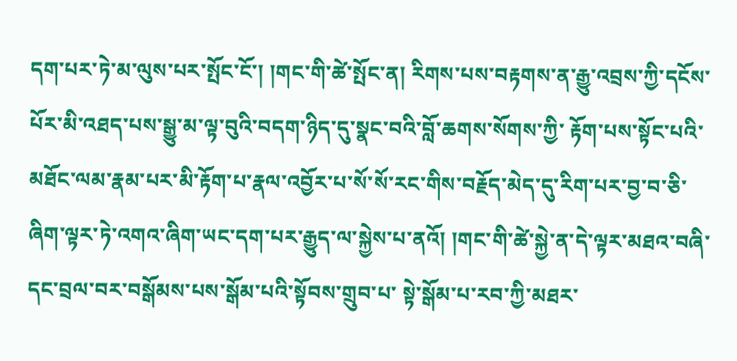དག་པར་ཏེ་མ་ལུས་པར་སྤོང་ངོ་། །གང་གི་ཚེ་སྤོང་ན། རིགས་པས་བརྟགས་ན་རྒྱུ་འབྲས་ཀྱི་དངོས་པོར་མི་འཐད་པས་སྒྱུ་མ་ལྟ་བུའི་བདག་ཉིད་དུ་སྣང་བའི་བློ་ཆགས་སོགས་ཀྱི་ རྟོག་པས་སྟོང་པའི་མཐོང་ལམ་རྣམ་པར་མི་རྟོག་པ་རྣལ་འབྱོར་པ་སོ་སོ་རང་གིས་བརྗོད་མེད་དུ་རིག་པར་བྱ་བ་ཅི་ཞིག་ལྟར་ཏེ་འགའ་ཞིག་ཡང་དག་པར་རྒྱུད་ལ་སྐྱེས་པ་ནའོ། །གང་གི་ཚེ་སྐྱེ་ན་དེ་ལྟར་མཐའ་བཞི་དང་བྲལ་བར་བསྒོམས་པས་སྒོམ་པའི་སྟོབས་གྲུབ་པ་ སྟེ་སྒོམ་པ་རབ་ཀྱི་མཐར་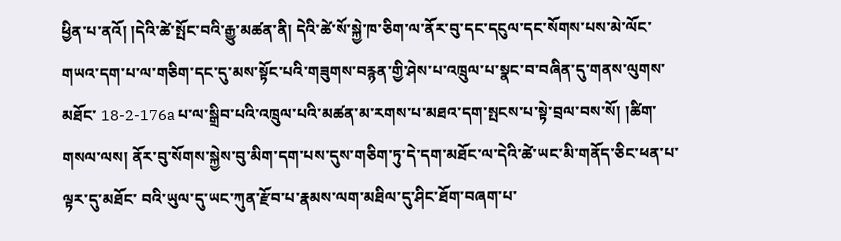ཕྱིན་པ་ནའོ། །དེའི་ཚེ་སྤོང་བའི་རྒྱུ་མཚན་ནི། དེའི་ཚེ་སོ་སྐྱེ་ཁ་ཅིག་ལ་ནོར་བུ་དང་དངུལ་དང་སོགས་པས་མེ་ལོང་གཡའ་དག་པ་ལ་གཅིག་དང་དུ་མས་སྟོང་པའི་གཟུགས་བརྙན་གྱི་ཤེས་པ་འཁྲུལ་པ་སྣང་བ་བཞིན་དུ་གནས་ལུགས་མཐོང་ 18-2-176a པ་ལ་སྒྲིབ་པའི་འཁྲུལ་པའི་མཚན་མ་རགས་པ་མཐའ་དག་སྤངས་པ་སྟེ་བྲལ་བས་སོ། །ཚིག་གསལ་ལས། ནོར་བུ་སོགས་སྐྱེས་བུ་མིག་དག་པས་དུས་གཅིག་ཏུ་དེ་དག་མཐོང་ལ་དེའི་ཚེ་ཡང་མི་གནོད་ཅིང་ཕན་པ་ལྟར་དུ་མཐོང་ བའི་ཡུལ་དུ་ཡང་ཀུན་རྫོབ་པ་རྣམས་ལག་མཐིལ་དུ་ཤིང་ཐོག་བཞག་པ་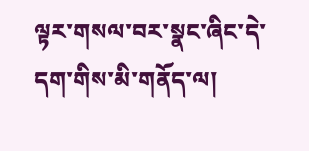ལྟར་གསལ་བར་སྣང་ཞིང་དེ་དག་གིས་མི་གནོད་ལ།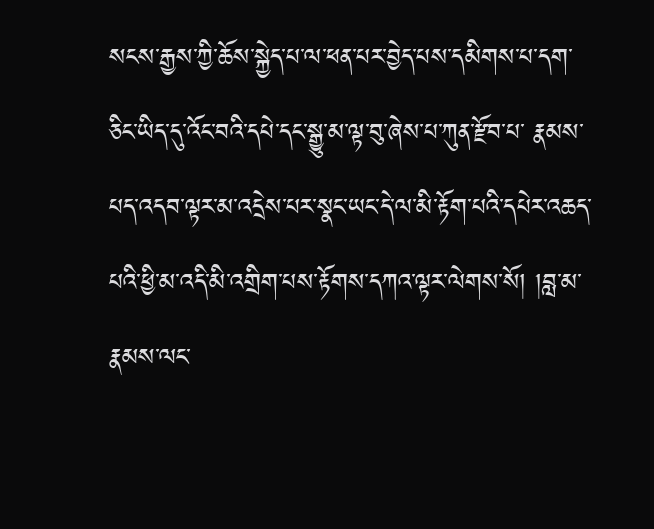སངས་རྒྱས་ཀྱི་ཆོས་སྐྱེད་པ་ལ་ཕན་པར་བྱེད་པས་དམིགས་པ་དག་ཅིང་ཡིད་དུ་འོང་བའི་དཔེ་དང་སྒྱུ་མ་ལྟ་བུ་ཞེས་པ་ཀུན་རྫོབ་པ་ རྣམས་པད་འདབ་ལྟར་མ་འདྲེས་པར་སྣང་ཡང་དེ་ལ་མི་རྟོག་པའི་དཔེར་འཆད་པའི་ཕྱི་མ་འདི་མི་འགྲིག་པས་རྟོགས་དཀའ་ལྟར་ལེགས་སོ། །བླ་མ་རྣམས་ལང་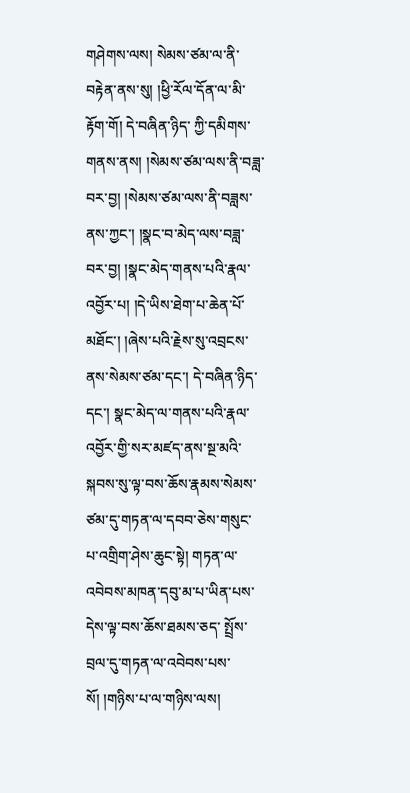གཤེགས་ལས། སེམས་ཙམ་ལ་ནི་བརྟེན་ནས་སུ། །ཕྱི་རོལ་དོན་ལ་མི་རྟོག་གོ། དེ་བཞིན་ཉིད་ ཀྱི་དམིགས་གནས་ནས། །སེམས་ཙམ་ལས་ནི་བཟླ་བར་བྱ། །སེམས་ཙམ་ལས་ནི་བཟླས་ནས་ཀྱང་། །སྣང་བ་མེད་ལས་བཟླ་བར་བྱ། །སྣང་མེད་གནས་པའི་རྣལ་འབྱོར་པ། །དེ་ཡིས་ཐེག་པ་ཆེན་པོ་མཐོང་། །ཞེས་པའི་རྗེས་སུ་འབྲངས་ནས་སེམས་ཙམ་དང་། དེ་བཞིན་ཉིད་དང་། སྣང་མེད་ལ་གནས་པའི་རྣལ་འབྱོར་གྱི་སར་མཛད་ནས་སྔ་མའི་སྐབས་སུ་ལྟ་བས་ཆོས་རྣམས་སེམས་ཙམ་དུ་གཏན་ལ་དབབ་ཅེས་གསུང་པ་འགྲིག་ཤེས་ཆུང་སྟེ། གཏན་ལ་འབེབས་མཁན་དབུ་མ་པ་ཡིན་པས་དེས་ལྟ་བས་ཆོས་ཐམས་ཅད་ སྤྲོས་བྲལ་དུ་གཏན་ལ་འབེབས་པས་སོ། །གཉིས་པ་ལ་གཉིས་ལས།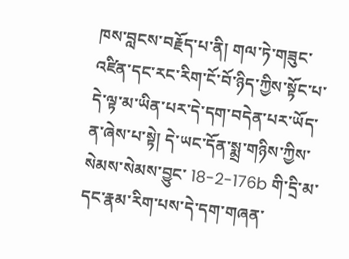ཁས་བླངས་བརྗོད་པ་ནི། གལ་ཏེ་གཟུང་འཛིན་དང་རང་རིག་ངོ་བོ་ཉིད་ཀྱིས་སྟོང་པ་དེ་ལྟ་མ་ཡིན་པར་དེ་དག་བདེན་པར་ཡོད་ན་ཞེས་པ་སྟེ། དེ་ཡང་དོན་སྨྲ་གཉིས་ཀྱིས་སེམས་སེམས་བྱུང་ 18-2-176b གི་དྲི་མ་དང་རྣམ་རིག་པས་དེ་དག་གཞན་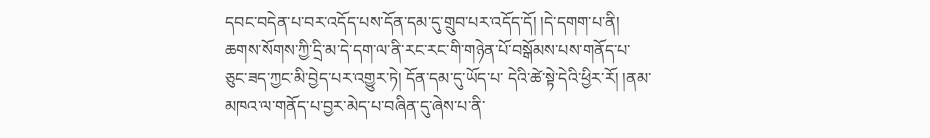དབང་བདེན་པ་བར་འདོད་པས་དོན་དམ་དུ་གྲུབ་པར་འདོད་དོ། །དེ་དགག་པ་ནི། ཆགས་སོགས་ཀྱི་དྲི་མ་དེ་དག་ལ་ནི་རང་རང་གི་གཉེན་པོ་བསྒོམས་པས་གནོད་པ་ཅུང་ཟད་ཀྱང་མི་བྱེད་པར་འགྱུར་ཏེ། དོན་དམ་དུ་ཡོད་པ་ དེའི་ཚེ་སྟེ་དེའི་ཕྱིར་རོ། །ནམ་མཁའ་ལ་གནོད་པ་བྱར་མེད་པ་བཞིན་དུ་ཞེས་པ་ནི་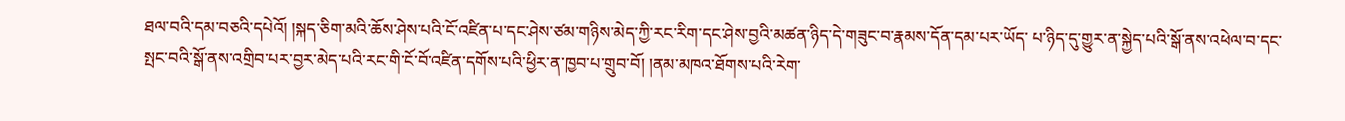ཐལ་བའི་དམ་བཅའི་དཔེའོ། །སྐད་ཅིག་མའི་ཆོས་ཤེས་པའི་ངོ་འཛིན་པ་དང་ཤེས་ཙམ་གཉིས་མེད་ཀྱི་རང་རིག་དང་ཤེས་བྱའི་མཚན་ཉིད་དེ་གཟུང་བ་རྣམས་དོན་དམ་པར་ཡོད་ པ་ཉིད་དུ་གྱུར་ན་སྐྱེད་པའི་སྒོ་ནས་འཕེལ་བ་དང་སྤང་བའི་སྒོ་ནས་འགྲིབ་པར་བྱར་མེད་པའི་རང་གི་ངོ་བོ་འཛིན་དགོས་པའི་ཕྱིར་ན་ཁྱབ་པ་གྲུབ་བོ། །ནམ་མཁའ་ཐོགས་པའི་རེག་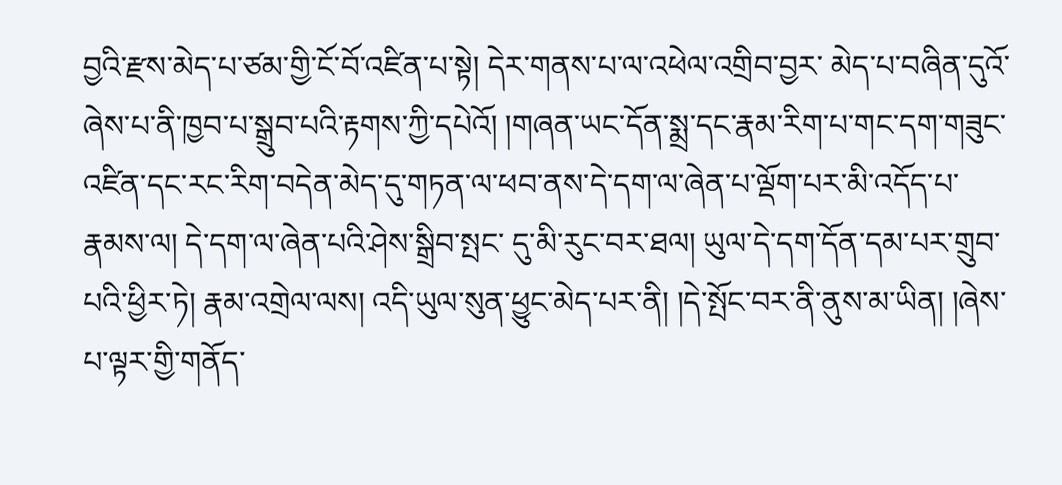བྱའི་རྫས་མེད་པ་ཙམ་གྱི་ངོ་བོ་འཛིན་པ་སྟེ། དེར་གནས་པ་ལ་འཕེལ་འགྲིབ་བྱར་ མེད་པ་བཞིན་དུའོ་ཞེས་པ་ནི་ཁྱབ་པ་སྒྲུབ་པའི་རྟགས་ཀྱི་དཔེའོ། །གཞན་ཡང་དོན་སྨྲ་དང་རྣམ་རིག་པ་གང་དག་གཟུང་འཛིན་དང་རང་རིག་བདེན་མེད་དུ་གཏན་ལ་ཕབ་ནས་དེ་དག་ལ་ཞེན་པ་ལྡོག་པར་མི་འདོད་པ་རྣམས་ལ། དེ་དག་ལ་ཞེན་པའི་ཤེས་སྒྲིབ་སྤང་ དུ་མི་རུང་བར་ཐལ། ཡུལ་དེ་དག་དོན་དམ་པར་གྲུབ་པའི་ཕྱིར་ཏེ། རྣམ་འགྲེལ་ལས། འདི་ཡུལ་སུན་ཕྱུང་མེད་པར་ནི། །དེ་སྤོང་བར་ནི་ནུས་མ་ཡིན། །ཞེས་པ་ལྟར་གྱི་གནོད་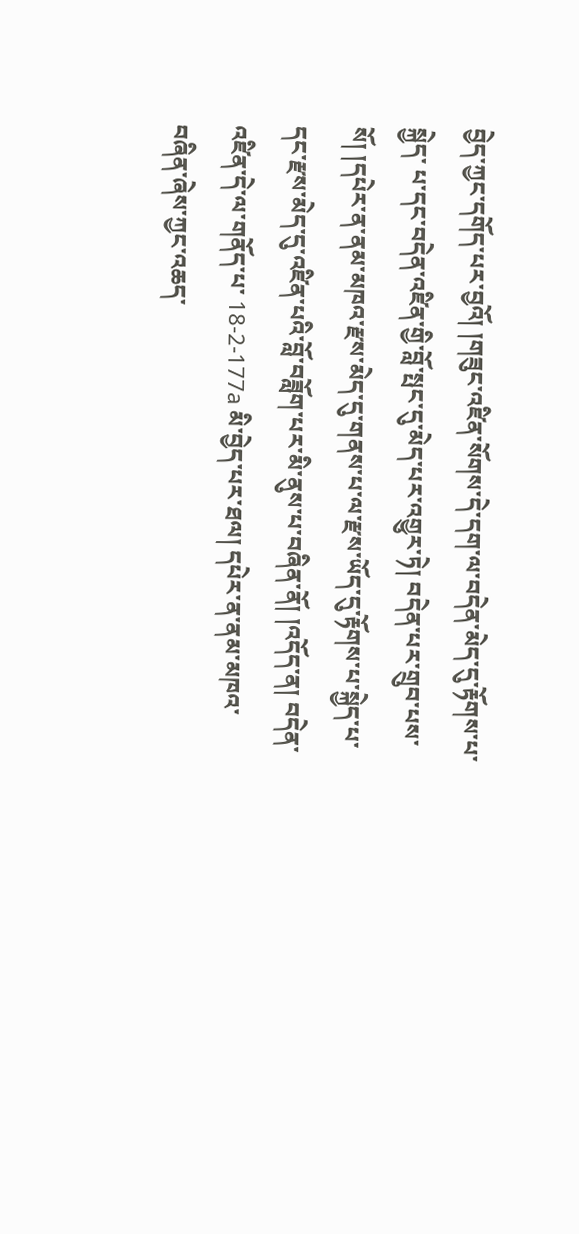བྱེད་ཀྱང་དགོད་པར་བྱའོ། །གཟུང་འཛིན་སོགས་དེ་དག་ལ་བདེན་མེད་དུ་རྟོགས་པ་སྐྱེད་ པ་དང་བདེན་འཛིན་གྱི་བློ་སྤང་དུ་མེད་པར་འགྱུར་ཏེ། བདེན་པར་གྲུབ་པས་སོ། །དཔེར་ན་ནམ་མཁའ་རྫས་མེད་དུ་གནས་པ་ལ་རྫས་ཡོད་དུ་རྟོགས་པ་སྐྱེད་པ་དང་རྫས་མེད་དུ་འཛིན་པའི་བློ་བཟློག་པར་མི་ནུས་པ་བཞིན་ནོ། །འདོད་ན། བདེན་འཛིན་དེ་ལ་གནོད་པ་ 18-2-177a མི་བྱེད་པར་ཐལ། དཔེར་ན་ནམ་མཁའ་བཞིན་ཞེས་ཀྱང་འཆད་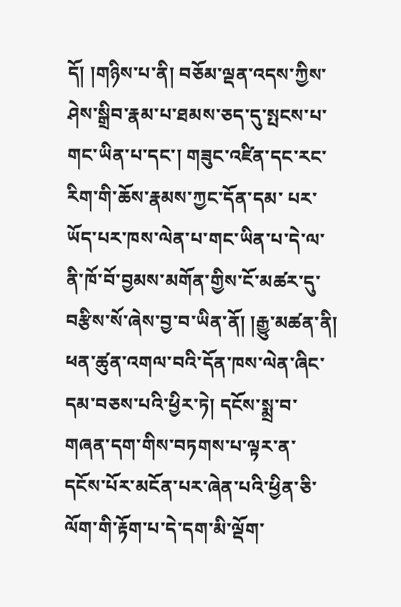དོ། །གཉིས་པ་ནི། བཅོམ་ལྡན་འདས་ཀྱིས་ཤེས་སྒྲིབ་རྣམ་པ་ཐམས་ཅད་དུ་སྤངས་པ་གང་ཡིན་པ་དང་། གཟུང་འཛིན་དང་རང་རིག་གི་ཆོས་རྣམས་ཀྱང་དོན་དམ་ པར་ཡོད་པར་ཁས་ལེན་པ་གང་ཡིན་པ་དེ་ལ་ནི་ཁོ་བོ་བྱམས་མགོན་གྱིས་ངོ་མཚར་དུ་བརྩིས་སོ་ཞེས་བྱ་བ་ཡིན་ནོ། །རྒྱུ་མཚན་ནི། ཕན་ཚུན་འགལ་བའི་དོན་ཁས་ལེན་ཞིང་དམ་བཅས་པའི་ཕྱིར་ཏེ། དངོས་སྨྲ་བ་གཞན་དག་གིས་བཏགས་པ་ལྟར་ན་ དངོས་པོར་མངོན་པར་ཞེན་པའི་ཕྱིན་ཅི་ལོག་གི་རྟོག་པ་དེ་དག་མི་ལྡོག་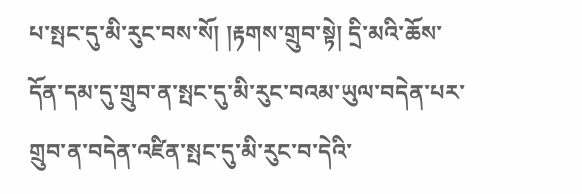པ་སྤང་དུ་མི་རུང་བས་སོ། །རྟགས་གྲུབ་སྟེ། དྲི་མའི་ཆོས་དོན་དམ་དུ་གྲུབ་ན་སྤང་དུ་མི་རུང་བའམ་ཡུལ་བདེན་པར་གྲུབ་ན་བདེན་འཛིན་སྤང་དུ་མི་རུང་བ་དེའི་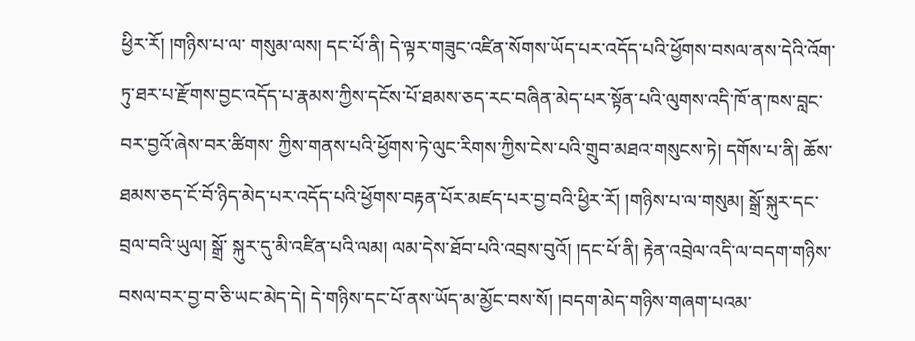ཕྱིར་རོ། །གཉིས་པ་ལ་ གསུམ་ལས། དང་པོ་ནི། དེ་ལྟར་གཟུང་འཛིན་སོགས་ཡོད་པར་འདོད་པའི་ཕྱོགས་བསལ་ནས་དེའི་འོག་ཏུ་ཐར་པ་རྫོགས་བྱང་འདོད་པ་རྣམས་ཀྱིས་དངོས་པོ་ཐམས་ཅད་རང་བཞིན་མེད་པར་སྟོན་པའི་ལུགས་འདི་ཁོ་ན་ཁས་བླང་བར་བྱའོ་ཞེས་བར་ཚིགས་ ཀྱིས་གནས་པའི་ཕྱོགས་ཏེ་ལུང་རིགས་ཀྱིས་ངེས་པའི་གྲུབ་མཐའ་གསུངས་ཏེ། དགོས་པ་ནི། ཆོས་ཐམས་ཅད་ངོ་བོ་ཉིད་མེད་པར་འདོད་པའི་ཕྱོགས་བརྟན་པོར་མཛད་པར་བྱ་བའི་ཕྱིར་རོ། །གཉིས་པ་ལ་གསུམ། སྒྲོ་སྐུར་དང་བྲལ་བའི་ཡུལ། སྒྲོ་ སྐུར་དུ་མི་འཛིན་པའི་ལམ། ལམ་དེས་ཐོབ་པའི་འབྲས་བུའོ། །དང་པོ་ནི། རྟེན་འབྲེལ་འདི་ལ་བདག་གཉིས་བསལ་བར་བྱ་བ་ཅི་ཡང་མེད་དེ། དེ་གཉིས་དང་པོ་ནས་ཡོད་མ་མྱོང་བས་སོ། །བདག་མེད་གཉིས་གཞག་པའམ་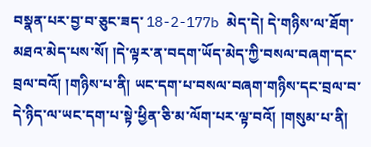བསྣན་པར་བྱ་བ་ཅུང་ཟད་ 18-2-177b མེད་དེ། དེ་གཉིས་ལ་ཐོག་མཐའ་མེད་པས་སོ། །དེ་ལྟར་ན་བདག་ཡོད་མེད་ཀྱི་བསལ་བཞག་དང་བྲལ་བའོ། །གཉིས་པ་ནི། ཡང་དག་པ་བསལ་བཞག་གཉིས་དང་བྲལ་བ་དེ་ཉིད་ལ་ཡང་དག་པ་སྟེ་ཕྱིན་ཅི་མ་ལོག་པར་ལྟ་བའོ། །གསུམ་པ་ནི།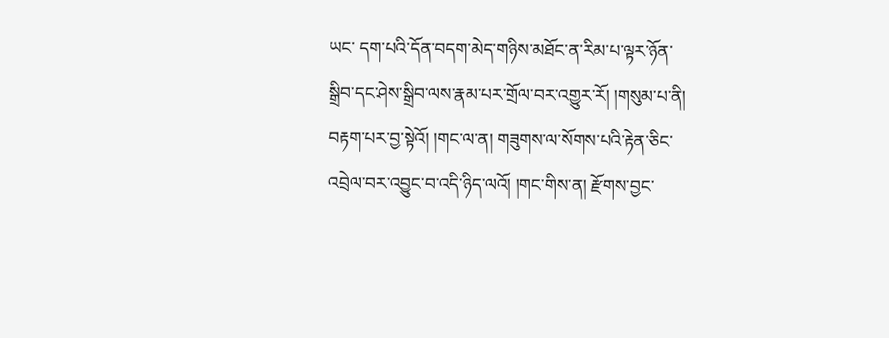ཡང་ དག་པའི་དོན་བདག་མེད་གཉིས་མཐོང་ན་རིམ་པ་ལྟར་ཉོན་སྒྲིབ་དང་ཤེས་སྒྲིབ་ལས་རྣམ་པར་གྲོལ་བར་འགྱུར་རོ། །གསུམ་པ་ནི། བརྟག་པར་བྱ་སྟེའོ། །གང་ལ་ན། གཟུགས་ལ་སོགས་པའི་རྟེན་ཅིང་འབྲེལ་བར་འབྱུང་བ་འདི་ཉིད་ལའོ། །གང་གིས་ན། རྫོགས་བྱང་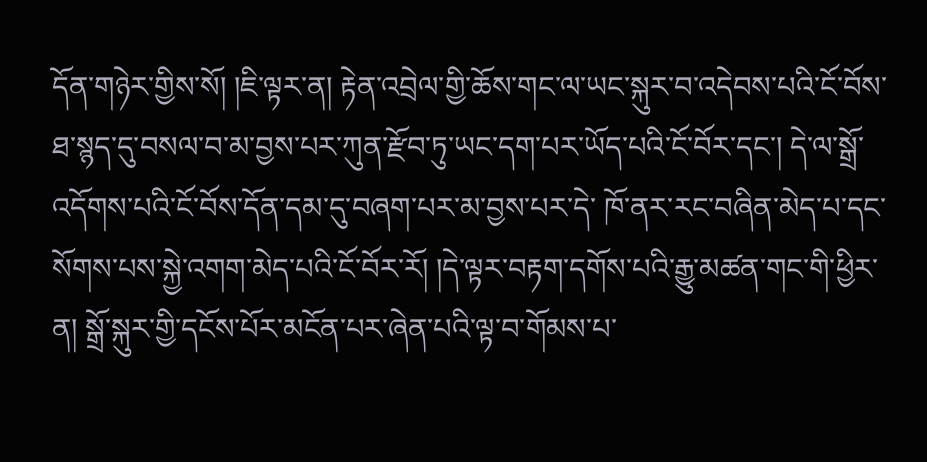དོན་གཉེར་གྱིས་སོ། །ཇི་ལྟར་ན། རྟེན་འབྲེལ་གྱི་ཆོས་གང་ལ་ཡང་སྐུར་བ་འདེབས་པའི་ངོ་བོས་ཐ་སྙད་དུ་བསལ་བ་མ་བྱས་པར་ཀུན་རྫོབ་ཏུ་ཡང་དག་པར་ཡོད་པའི་ངོ་བོར་དང་། དེ་ལ་སྒྲོ་འདོགས་པའི་ངོ་བོས་དོན་དམ་དུ་བཞག་པར་མ་བྱས་པར་དེ་ ཁོ་ནར་རང་བཞིན་མེད་པ་དང་སོགས་པས་སྐྱེ་འགག་མེད་པའི་ངོ་བོར་རོ། །དེ་ལྟར་བརྟག་དགོས་པའི་རྒྱུ་མཚན་གང་གི་ཕྱིར་ན། སྒྲོ་སྐུར་གྱི་དངོས་པོར་མངོན་པར་ཞེན་པའི་ལྟ་བ་གོམས་པ་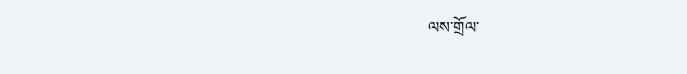ལས་གྲོལ་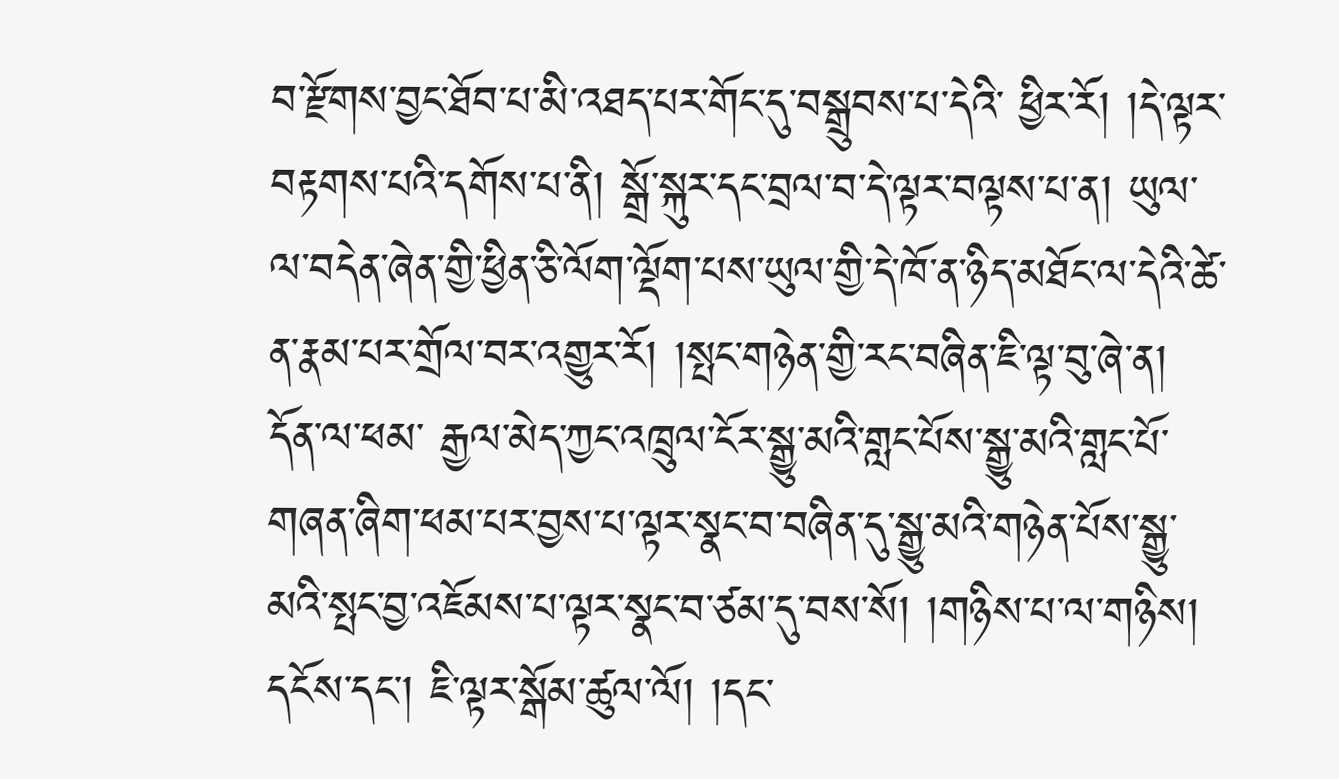བ་རྫོགས་བྱང་ཐོབ་པ་མི་འཐད་པར་གོང་དུ་བསྒྲུབས་པ་དེའི་ ཕྱིར་རོ། །དེ་ལྟར་བརྟགས་པའི་དགོས་པ་ནི། སྒྲོ་སྐུར་དང་བྲལ་བ་དེ་ལྟར་བལྟས་པ་ན། ཡུལ་ལ་བདེན་ཞེན་གྱི་ཕྱིན་ཅི་ལོག་ལྡོག་པས་ཡུལ་གྱི་དེ་ཁོ་ན་ཉིད་མཐོང་ལ་དེའི་ཚེ་ན་རྣམ་པར་གྲོལ་བར་འགྱུར་རོ། །སྤང་གཉེན་གྱི་རང་བཞིན་ཇི་ལྟ་བུ་ཞེ་ན། དོན་ལ་ཕམ་ རྒྱལ་མེད་ཀྱང་འཁྲུལ་ངོར་སྒྱུ་མའི་གླང་པོས་སྒྱུ་མའི་གླང་པོ་གཞན་ཞིག་ཕམ་པར་བྱས་པ་ལྟར་སྣང་བ་བཞིན་དུ་སྒྱུ་མའི་གཉེན་པོས་སྒྱུ་མའི་སྤང་བྱ་འཇོམས་པ་ལྟར་སྣང་བ་ཙམ་དུ་བས་སོ། །གཉིས་པ་ལ་གཉིས། དངོས་དང་། ཇི་ལྟར་སྒོམ་ཚུལ་ལོ། །དང་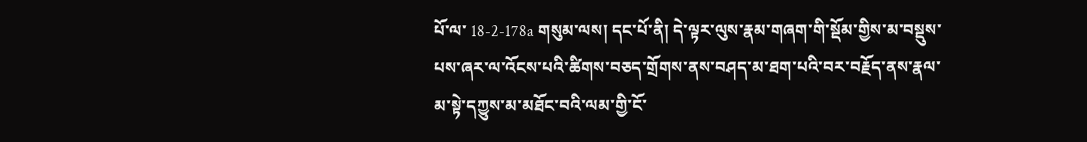པོ་ལ་ 18-2-178a གསུམ་ལས། དང་པོ་ནི། དེ་ལྟར་ལུས་རྣམ་གཞག་གི་སྡོམ་གྱིས་མ་བསྡུས་པས་ཞར་ལ་འོངས་པའི་ཚིགས་བཅད་གྲོགས་ནས་བཤད་མ་ཐག་པའི་བར་བརྗོད་ནས་རྣལ་མ་སྟེ་དཀྱུས་མ་མཐོང་བའི་ལམ་གྱི་ངོ་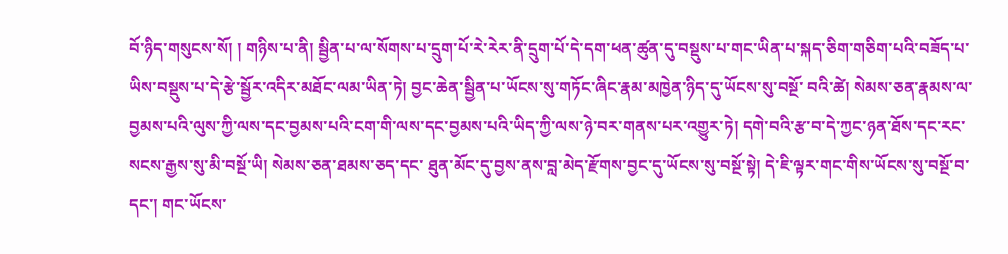བོ་ཉིད་གསུངས་སོ། ། གཉིས་པ་ནི། སྦྱིན་པ་ལ་སོགས་པ་དྲུག་པོ་རེ་རེར་ནི་དྲུག་པོ་དེ་དག་ཕན་ཚུན་དུ་བསྡུས་པ་གང་ཡིན་པ་སྐད་ཅིག་གཅིག་པའི་བཟོད་པ་ཡིས་བསྡུས་པ་དེ་རྩེ་སྦྱོར་འདིར་མཐོང་ལམ་ཡིན་ཏེ། བྱང་ཆེན་སྦྱིན་པ་ཡོངས་སུ་གཏོང་ཞིང་རྣམ་མཁྱེན་ཉིད་དུ་ཡོངས་སུ་བསྔོ་ བའི་ཚེ། སེམས་ཅན་རྣམས་ལ་བྱམས་པའི་ལུས་ཀྱི་ལས་དང་བྱམས་པའི་ངག་གི་ལས་དང་བྱམས་པའི་ཡིད་ཀྱི་ལས་ཉེ་བར་གནས་པར་འགྱུར་ཏེ། དགེ་བའི་རྩ་བ་དེ་ཀྱང་ཉན་ཐོས་དང་རང་སངས་རྒྱས་སུ་མི་བསྔོ་ཡི། སེམས་ཅན་ཐམས་ཅད་དང་ ཐུན་མོང་དུ་བྱས་ནས་བླ་མེད་རྫོགས་བྱང་དུ་ཡོངས་སུ་བསྔོ་སྟེ། དེ་ཇི་ལྟར་གང་གིས་ཡོངས་སུ་བསྔོ་བ་དང་། གང་ཡོངས་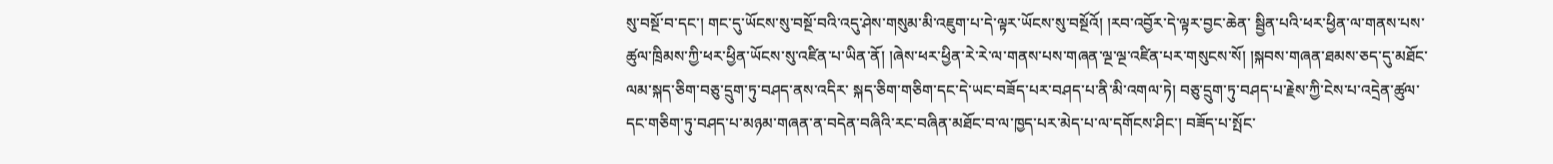སུ་བསྔོ་བ་དང་། གང་དུ་ཡོངས་སུ་བསྔོ་བའི་འདུ་ཤེས་གསུམ་མི་འཇུག་པ་དེ་ལྟར་ཡོངས་སུ་བསྔོའོ། །རབ་འབྱོར་དེ་ལྟར་བྱང་ཆེན་ སྦྱིན་པའི་ཕར་ཕྱིན་ལ་གནས་པས་ཚུལ་ཁྲིམས་ཀྱི་ཕར་ཕྱིན་ཡོངས་སུ་འཛིན་པ་ཡིན་ནོ། །ཞེས་ཕར་ཕྱིན་རེ་རེ་ལ་གནས་པས་གཞན་ལྔ་ལྔ་འཛིན་པར་གསུངས་སོ། །སྐབས་གཞན་ཐམས་ཅད་དུ་མཐོང་ལམ་སྐད་ཅིག་བཅུ་དྲུག་ཏུ་བཤད་ནས་འདིར་ སྐད་ཅིག་གཅིག་དང་དེ་ཡང་བཟོད་པར་བཤད་པ་ནི་མི་འགལ་ཏེ། བཅུ་དྲུག་ཏུ་བཤད་པ་རྗེས་ཀྱི་ངེས་པ་འདྲེན་ཚུལ་དང་གཅིག་ཏུ་བཤད་པ་མཉམ་གཞན་ན་བདེན་བཞིའི་རང་བཞིན་མཐོང་བ་ལ་ཁྱད་པར་མེད་པ་ལ་དགོངས་ཤིང་། བཟོད་པ་སྤོང་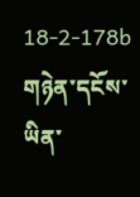18-2-178b གཉེན་དངོས་ཡིན་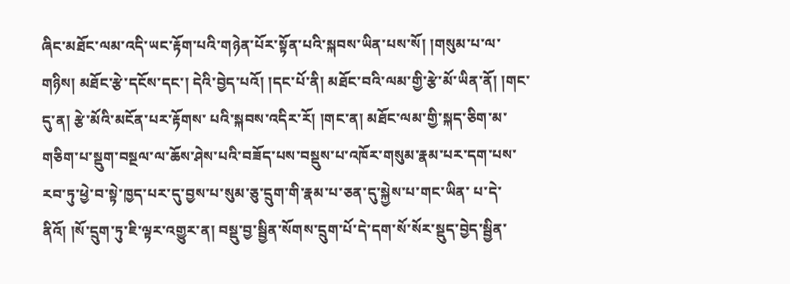ཞིང་མཐོང་ལམ་འདི་ཡང་རྟོག་པའི་གཉེན་པོར་སྟོན་པའི་སྐབས་ཡིན་པས་སོ། །གསུམ་པ་ལ་གཉིས། མཐོང་རྩེ་དངོས་དང་། དེའི་བྱེད་པའོ། །དང་པོ་ནི། མཐོང་བའི་ལམ་གྱི་རྩེ་མོ་ཡིན་ནོ། །གང་དུ་ན། རྩེ་མོའི་མངོན་པར་རྟོགས་ པའི་སྐབས་འདིར་རོ། །གང་ན། མཐོང་ལམ་གྱི་སྐད་ཅིག་མ་གཅིག་པ་སྡུག་བསྔལ་ལ་ཆོས་ཤེས་པའི་བཟོད་པས་བསྡུས་པ་འཁོར་གསུམ་རྣམ་པར་དག་པས་རབ་ཏུ་ཕྱེ་བ་སྟེ་ཁྱད་པར་དུ་བྱས་པ་སུམ་ཅུ་དྲུག་གི་རྣམ་པ་ཅན་དུ་སྐྱེས་པ་གང་ཡིན་ པ་དེ་ནིའོ། །སོ་དྲུག་ཏུ་ཇི་ལྟར་འགྱུར་ན། བསྡུ་བྱ་སྦྱིན་སོགས་དྲུག་པོ་དེ་དག་སོ་སོར་སྡུད་བྱེད་སྦྱིན་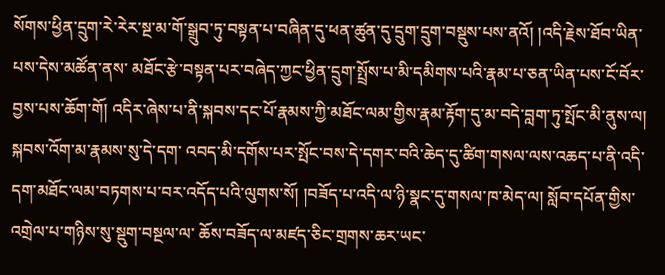སོགས་ཕྱིན་དྲུག་རེ་རེར་སྔ་མ་གོ་སྒྲུབ་ཏུ་བསྟན་པ་བཞིན་དུ་ཕན་ཚུན་དུ་དྲུག་དྲུག་བསྡུས་པས་ནའོ། །འདི་རྗེས་ཐོབ་ཡིན་པས་དེས་མཚོན་ནས་ མཐོང་རྩེ་བསྟན་པར་བཞེད་ཀྱང་ཕྱིན་དྲུག་སྤྲོས་པ་མི་དམིགས་པའི་རྣམ་པ་ཅན་ཡིན་པས་ངོ་བོར་བྱས་པས་ཆོག་གོ། འདིར་ཞེས་པ་ནི་སྐབས་དང་པོ་རྣམས་ཀྱི་མཐོང་ལམ་གྱིས་རྣམ་རྟོག་དུ་མ་བདེ་བླག་ཏུ་སྤོང་མི་ནུས་ལ། སྐབས་འོག་མ་རྣམས་སུ་དེ་དག་ འབད་མི་དགོས་པར་སྤོང་བས་དེ་དགར་བའི་ཆེད་དུ་ཚིག་གསལ་ལས་འཆད་པ་ནི་འདི་དག་མཐོང་ལམ་བཏགས་པ་བར་འདོད་པའི་ལུགས་སོ། །བཟོད་པ་འདི་ལ་ཉི་སྣང་དུ་གསལ་ཁ་མེད་ལ། སློབ་དཔོན་གྱིས་འགྲེལ་པ་གཉིས་སུ་སྡུག་བསྔལ་ལ་ ཆོས་བཟོད་ལ་མཛད་ཅིང་གྲགས་ཆར་ཡང་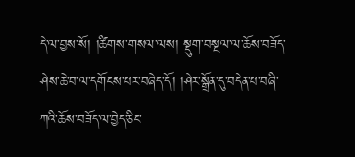དེ་ལ་བྱས་སོ། །ཚིགས་གསལ་ལས། སྡུག་བསྔལ་ལ་ཆོས་བཟོད་ཤེས་ཆེ་བ་ལ་དགོངས་པར་བཞེད་དོ། །ཤེར་སྒྲོན་དུ་བདེན་པ་བཞི་ཀའི་ཆོས་བཟོད་ལ་བྱེད་ཅིང་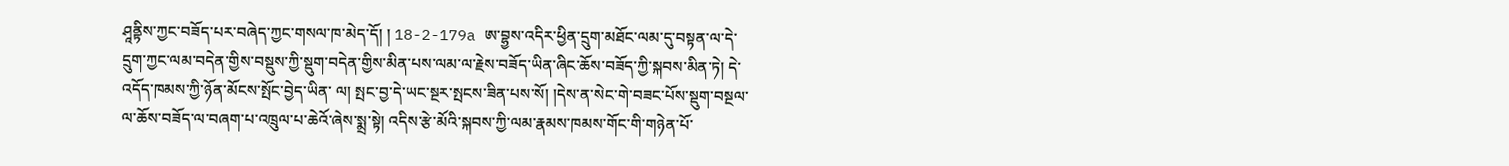ཤཱནྟིས་ཀྱང་བཟོད་པར་བཞེད་ཀྱང་གསལ་ཁ་མེད་དོ། ། 18-2-179a ཨ་བྷྱས་འདིར་ཕྱིན་དྲུག་མཐོང་ལམ་དུ་བསྟན་ལ་དེ་དྲུག་ཀྱང་ལམ་བདེན་གྱིས་བསྡུས་ཀྱི་སྡུག་བདེན་གྱིས་མིན་པས་ལམ་ལ་རྗེས་བཟོད་ཡིན་ཞིང་ཆོས་བཟོད་ཀྱི་སྐབས་མིན་ཏེ། དེ་འདོད་ཁམས་ཀྱི་ཉོན་མོངས་སྤོང་བྱེད་ཡིན་ ལ། སྤང་བྱ་དེ་ཡང་སྔར་སྤངས་ཟིན་པས་སོ། །དེས་ན་སེང་གེ་བཟང་པོས་སྡུག་བསྔལ་ལ་ཆོས་བཟོད་ལ་བཞག་པ་འཁྲུལ་པ་ཆེའོ་ཞེས་སྨྲ་སྟེ། འདིས་རྩེ་མོའི་སྐབས་ཀྱི་ལམ་རྣམས་ཁམས་གོང་གི་གཉེན་པོ་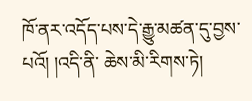ཁོ་ནར་འདོད་པས་དེ་རྒྱུ་མཚན་དུ་བྱས་པའོ། །འདི་ནི་ ཆེས་མི་རིགས་ཏེ།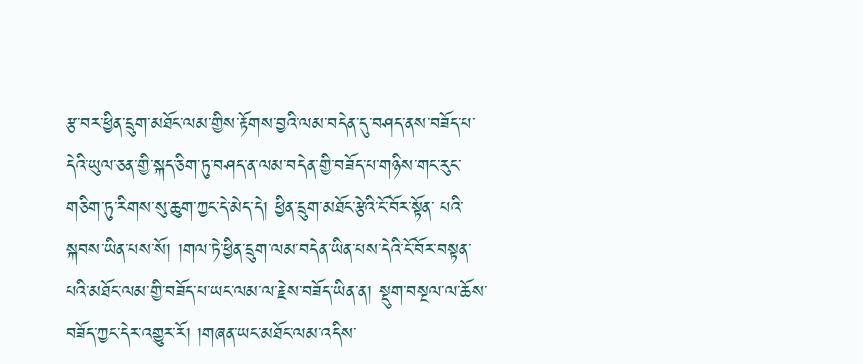རྩ་བར་ཕྱིན་དྲུག་མཐོང་ལམ་གྱིས་རྟོགས་བྱའི་ལམ་བདེན་དུ་བཤད་ནས་བཟོད་པ་དེའི་ཡུལ་ཅན་གྱི་སྐད་ཅིག་ཏུ་བཤད་ན་ལམ་བདེན་གྱི་བཟོད་པ་གཉིས་གང་རུང་གཅིག་ཏུ་རིགས་སུ་ཆུག་ཀྱང་དེ་མེད་དེ། ཕྱིན་དྲུག་མཐོང་རྩེའི་ངོ་བོར་སྟོན་ པའི་སྐབས་ཡིན་པས་སོ། །གལ་ཏེ་ཕྱིན་དྲུག་ལམ་བདེན་ཡིན་པས་དེའི་ངོ་བོར་བསྟན་པའི་མཐོང་ལམ་གྱི་བཟོད་པ་ཡང་ལམ་ལ་རྗེས་བཟོད་ཡིན་ན། སྡུག་བསྔལ་ལ་ཆོས་བཟོད་ཀྱང་དེར་འགྱུར་རོ། །གཞན་ཡང་མཐོང་ལམ་འདིས་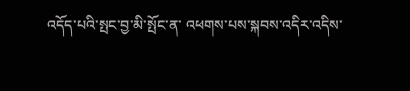འདོད་པའི་སྤང་བྱ་མི་སྤོང་ན་ འཕགས་པས་སྐབས་འདིར་འདིས་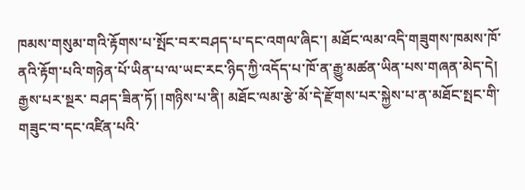ཁམས་གསུམ་གའི་རྟོགས་པ་སྤོང་བར་བཤད་པ་དང་འགལ་ཞིང་། མཐོང་ལམ་འདི་གཟུགས་ཁམས་ཁོ་ནའི་རྟོག་པའི་གཉེན་པོ་ཡིན་པ་ལ་ཡང་རང་ཉིད་ཀྱི་འདོད་པ་ཁོ་ན་རྒྱུ་མཚན་ཡིན་པས་གཞན་མེད་དེ། རྒྱས་པར་སྔར་ བཤད་ཟིན་ཏོ། །གཉིས་པ་ནི། མཐོང་ལམ་རྩེ་མོ་དེ་རྫོགས་པར་སྐྱེས་པ་ན་མཐོང་སྤང་གི་གཟུང་བ་དང་འཛིན་པའི་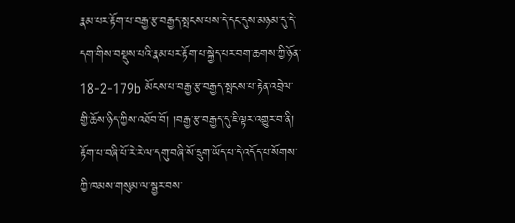རྣམ་པར་རྟོག་པ་བརྒྱ་རྩ་བརྒྱད་སྤངས་པས་དེ་དང་དུས་མཉམ་དུ་དེ་དག་གིས་བསྡུས་པའི་རྣམ་པར་རྟོག་པ་སྐྱེད་པར་བག་ཆགས་ཀྱི་ཉོན་ 18-2-179b མོངས་པ་བརྒྱ་རྩ་བརྒྱད་སྤངས་པ་རྟེན་འབྲེལ་གྱི་ཆོས་ཉིད་ཀྱིས་འཐོབ་བོ། །བརྒྱ་རྩ་བརྒྱད་དུ་ཇི་ལྟར་འགྱུར་བ་ནི། རྟོག་པ་བཞི་པོ་རེ་རེ་ལ་དགུ་བཞི་སོ་དྲུག་ཡོད་པ་དེ་འདོད་པ་སོགས་ཀྱི་ཁམས་གསུམ་ལ་སྦྱར་བས་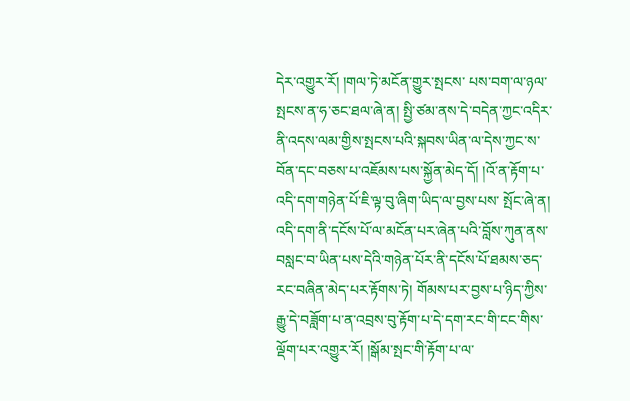དེར་འགྱུར་རོ། །གལ་ཏེ་མངོན་གྱུར་སྤངས་ པས་བག་ལ་ཉལ་སྤངས་ན་ཧ་ཅང་ཐལ་ཞེ་ན། སྤྱི་ཙམ་ནས་དེ་བདེན་ཀྱང་འདིར་ནི་འདས་ལམ་གྱིས་སྤངས་པའི་སྐབས་ཡིན་ལ་དེས་ཀྱང་ས་བོན་དང་བཅས་པ་འཇོམས་པས་སྐྱོན་མེད་དོ། །འོ་ན་རྟོག་པ་འདི་དག་གཉེན་པོ་ཇི་ལྟ་བུ་ཞིག་ཡིད་ལ་བྱས་པས་ སྤོང་ཞེ་ན། འདི་དག་ནི་དངོས་པོ་ལ་མངོན་པར་ཞེན་པའི་བློས་ཀུན་ནས་བསླང་བ་ཡིན་པས་དེའི་གཉེན་པོར་ནི་དངོས་པོ་ཐམས་ཅད་རང་བཞིན་མེད་པར་རྟོགས་ཏེ། གོམས་པར་བྱས་པ་ཉིད་ཀྱིས་རྒྱུ་དེ་བཟློག་པ་ན་འབྲས་བུ་རྟོག་པ་དེ་དག་རང་གི་ངང་གིས་ ལྡོག་པར་འགྱུར་རོ། །སྒོམ་སྤང་གི་རྟོག་པ་ལ་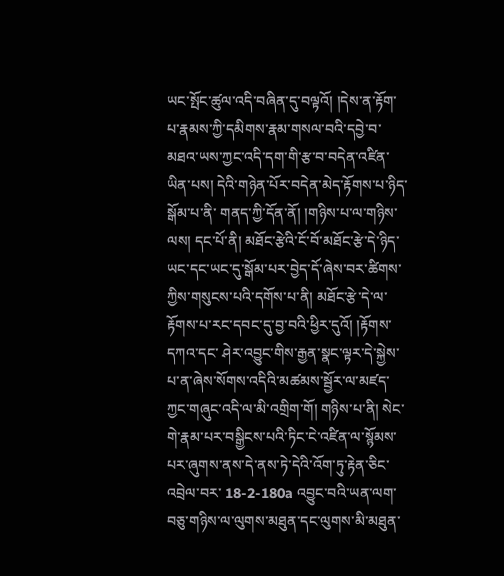ཡང་སྤོང་ཚུལ་འདི་བཞིན་དུ་བལྟའོ། །དེས་ན་རྟོག་པ་རྣམས་ཀྱི་དམིགས་རྣམ་གསལ་བའི་དབྱེ་བ་མཐའ་ཡས་ཀྱང་འདི་དག་གི་རྩ་བ་བདེན་འཛིན་ཡིན་པས། དེའི་གཉེན་པོར་བདེན་མེད་རྟོགས་པ་ཉིད་སྒོམ་པ་ནི་ གནད་ཀྱི་དོན་ནོ། །གཉིས་པ་ལ་གཉིས་ལས། དང་པོ་ནི། མཐོང་རྩེའི་ངོ་བོ་མཐོང་རྩེ་དེ་ཉིད་ཡང་དང་ཡང་དུ་སྒོམ་པར་བྱེད་དོ་ཞེས་བར་ཚིགས་ཀྱིས་གསུངས་པའི་དགོས་པ་ནི། མཐོང་རྩེ་དེ་ལ་རྟོགས་པ་རང་དབང་དུ་བྱ་བའི་ཕྱིར་དུའོ། །རྟོགས་དཀའ་དང་ ཤེར་འབྱུང་གིས་རྒྱན་སྣང་ལྟར་དེ་སྐྱེས་པ་ན་ཞེས་སོགས་འདིའི་མཚམས་སྦྱོར་ལ་མཛད་ཀྱང་གཞུང་འདི་ལ་མི་འགྲིག་གོ། གཉིས་པ་ནི། སེང་གེ་རྣམ་པར་བསྒྱིངས་པའི་ཏིང་ངེ་འཛིན་ལ་སྙོམས་པར་ཞུགས་ནས་དེ་ནས་ཏེ་དེའི་འོག་ཏུ་རྟེན་ཅིང་འབྲེལ་བར་ 18-2-180a འབྱུང་བའི་ཡན་ལག་བཅུ་གཉིས་ལ་ལུགས་མཐུན་དང་ལུགས་མི་མཐུན་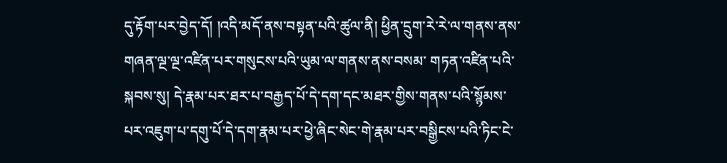དུ་རྟོག་པར་བྱེད་དོ། །འདི་མདོ་ནས་བསྟན་པའི་ཚུལ་ནི། ཕྱིན་དྲུག་རེ་རེ་ལ་གནས་ནས་གཞན་ལྔ་ལྔ་འཛིན་པར་གསུངས་པའི་ཡུམ་ལ་གནས་ནས་བསམ་ གཏན་འཛིན་པའི་སྐབས་སུ། དེ་རྣམ་པར་ཐར་པ་བརྒྱད་པོ་དེ་དག་དང་མཐར་གྱིས་གནས་པའི་སྙོམས་པར་འཇུག་པ་དགུ་པོ་དེ་དག་རྣམ་པར་ཕྱེ་ཞིང་སེང་གེ་རྣམ་པར་བསྒྱིངས་པའི་ཏིང་ངེ་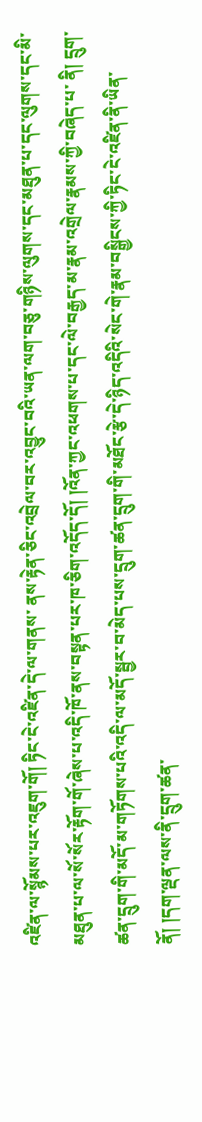འཛིན་ལ་སྙོམས་པར་འཇུག་གོ། ཏིང་ངེ་འཛིན་དེ་ལ་གནས་ ནས་རྟེན་ཅིང་འབྲེལ་བར་འབྱུང་བའི་ཡན་ལག་བཅུ་གཉིས་ལུགས་དང་མཐུན་པ་དང་ལུགས་དང་མི་མཐུན་པ་ལ་སོ་སོར་རྟོག་གོ་ཞེས་པ་འདི་ཁོ་ནས་བསྟན་པར་ཁ་ཅིག་འདོད་དོ། །འོན་ཀྱང་འཕགས་པ་དང་ལེ་བརྒྱད་མ་རྣམ་འགྲེལ་རྣམས་ཀྱི་བཞེད་པ་ ནི། དྲུག་ཚན་དྲུག་གི་མདོ་མ་གཏོགས་པའི་འདི་ལ་མདོ་སྦྱར་བ་མེད་པས་དྲུག་ཚན་དྲུག་གི་མཐོང་རྩེ་དེ་ཉིད་འདིའི་སེང་གེ་རྣམ་བསྒྱིངས་ཀྱི་ཏིང་ངེ་འཛིན་ནི་ཡིན་ནོ། །དག་ལྡན་ལས་ནི་དྲུག་ཚན་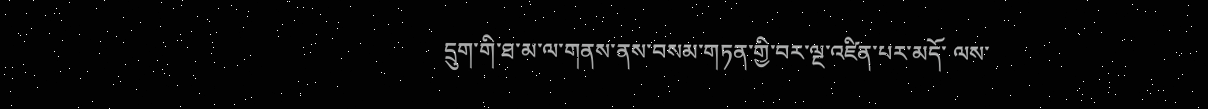དྲུག་གི་ཐ་མ་ལ་གནས་ནས་བསམ་གཏན་གྱི་བར་ལྔ་འཛིན་པར་མདོ་ ལས་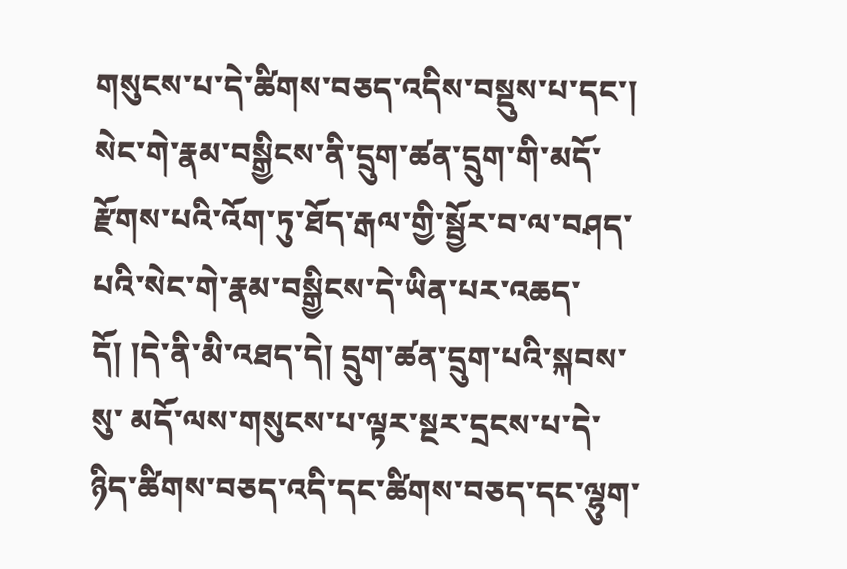གསུངས་པ་དེ་ཚིགས་བཅད་འདིས་བསྡུས་པ་དང་། སེང་གེ་རྣམ་བསྒྱིངས་ནི་དྲུག་ཚན་དྲུག་གི་མདོ་རྫོགས་པའི་འོག་ཏུ་ཐོད་རྒལ་གྱི་སྦྱོར་བ་ལ་བཤད་པའི་སེང་གེ་རྣམ་བསྒྱིངས་དེ་ཡིན་པར་འཆད་དོ། །དེ་ནི་མི་འཐད་དེ། དྲུག་ཚན་དྲུག་པའི་སྐབས་སུ་ མདོ་ལས་གསུངས་པ་ལྟར་སྔར་དྲངས་པ་དེ་ཉིད་ཚིགས་བཅད་འདི་དང་ཚིགས་བཅད་དང་ལྷུག་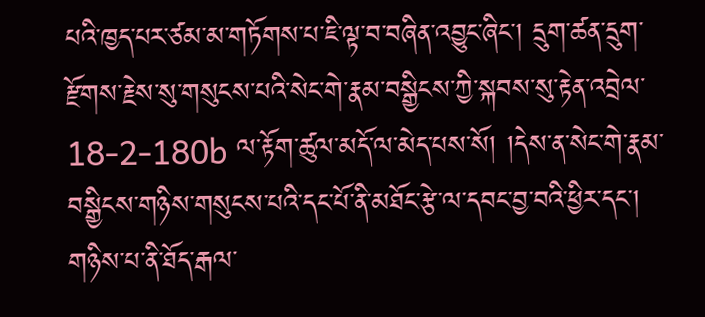པའི་ཁྱད་པར་ཙམ་མ་གཏོགས་པ་ཇི་ལྟ་བ་བཞིན་འབྱུང་ཞིང་། དྲུག་ཚན་དྲུག་རྫོགས་རྗེས་སུ་གསུངས་པའི་སེང་གེ་རྣམ་བསྒྱིངས་ཀྱི་སྐབས་སུ་རྟེན་འབྲེལ་ 18-2-180b ལ་རྟོག་ཚུལ་མདོ་ལ་མེད་པས་སོ། །དེས་ན་སེང་གེ་རྣམ་བསྒྱིངས་གཉིས་གསུངས་པའི་དང་པོ་ནི་མཐོང་རྩེ་ལ་དབང་བྱ་བའི་ཕྱིར་དང་། གཉིས་པ་ནི་ཐོད་རྒལ་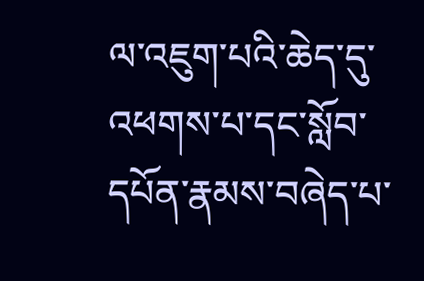ལ་འཇུག་པའི་ཆེད་དུ་འཕགས་པ་དང་སློབ་དཔོན་རྣམས་བཞེད་པ་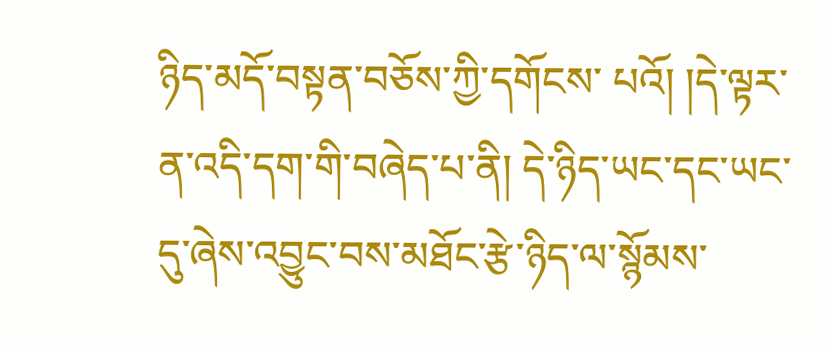ཉིད་མདོ་བསྟན་བཅོས་ཀྱི་དགོངས་ པའོ། །དེ་ལྟར་ན་འདི་དག་གི་བཞེད་པ་ནི། དེ་ཉིད་ཡང་དང་ཡང་དུ་ཞེས་འབྱུང་བས་མཐོང་རྩེ་ཉིད་ལ་སྙོམས་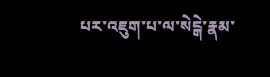པར་འཇུག་པ་ལ་སེངྒེ་རྣམ་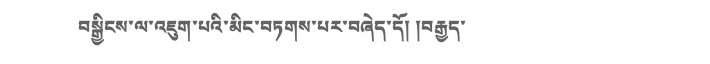བསྒྱིངས་ལ་འཇུག་པའི་མིང་བཏགས་པར་བཞེད་དོ། །བརྒྱད་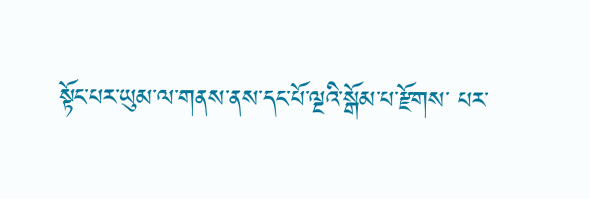སྟོང་པར་ཡུམ་ལ་གནས་ནས་དང་པོ་ལྔའི་སྒོམ་པ་རྫོགས་ པར་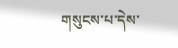གསུངས་པ་དེས་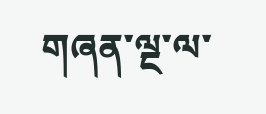གཞན་ལྔ་ལ་